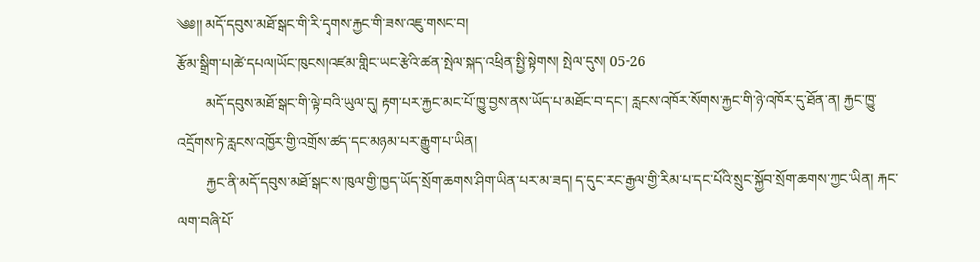༄༅།། མདོ་དབུས་མཐོ་སྒང་གི་རི་དྭགས་རྐྱང་གི་ཟས་འཇུ་གསང་བ།
རྩོམ་སྒྲིག་པ།ཚེ་དཔལ།ཡོང་ཁུངས།འཛམ་གླིང་ཡང་རྩེའི་ཚན་སྤེལ་སྐད་འཕྲིན་སྤྱི་སྟེགས། སྤེལ་དུས། 05-26
        མདོ་དབུས་མཐོ་སྒང་གི་ལྟེ་བའི་ཡུལ་དུ། རྟག་པར་རྐྱང་མང་པོ་ཁྱུ་བྱས་ནས་ཡོད་པ་མཐོང་བ་དང་། རླངས་འཁོར་སོགས་རྐྱང་གི་ཉེ་འཁོར་དུ་ཐོན་ན། རྐྱང་ཁྱུ་འདྲོགས་ཏེ་རླངས་འཁྱོར་གྱི་འགྲོས་ཚད་དང་མཉམ་པར་རྒྱུག་པ་ཡིན།
        རྐྱང་ནི་མདོ་དབུས་མཐོ་སྒང་ས་ཁུལ་གྱི་ཁྱད་ཡོད་སྲོག་ཆགས་ཤིག་ཡིན་པར་མ་ཟད། ད་དུང་རང་རྒྱལ་གྱི་རིམ་པ་དང་པོའི་སྲུང་སྐྱོབ་སྲོག་ཆགས་ཀྱང་ཡིན། རྐང་ལག་བཞི་པོ་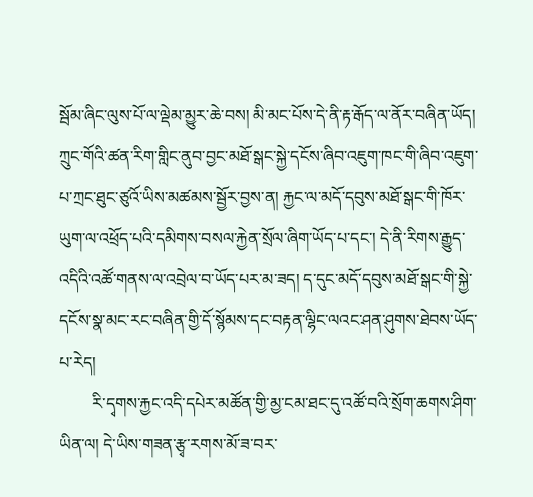སྦོམ་ཞིང་ལུས་པོ་ལ་ལྡེམ་མྱུར་ཆེ་བས། མི་མང་པོས་དེ་ནི་རྟ་རྒོད་ལ་ནོར་བཞིན་ཡོད།
ཀྲུང་གོའི་ཚན་རིག་གླིང་ནུབ་བྱང་མཐོ་སྒང་སྐྱེ་དངོས་ཞིབ་འཇུག་ཁང་གི་ཞིབ་འཇུག་པ་ཀྲང་ཐུང་ཙུའོ་ཡིས་མཚམས་སྦྱོར་བྱས་ན། རྐྱང་ལ་མདོ་དབུས་མཐོ་སྒང་གི་ཁོར་ཡུག་ལ་འཕྲོད་པའི་དམིགས་བསལ་རྐྱེན་སྲོལ་ཞིག་ཡོད་པ་དང་། དེ་ནི་རིགས་རྒྱུད་འདིའི་འཚོ་གནས་ལ་འབྲེལ་བ་ཡོད་པར་མ་ཟད། ད་དུང་མདོ་དབུས་མཐོ་སྒང་གི་སྐྱེ་དངོས་སྣ་མང་རང་བཞིན་གྱི་དོ་སྙོམས་དང་བརྟན་ལྷིང་ལའང་ཤན་ཤུགས་ཐེབས་ཡོད་པ་རེད།
        རི་དྭགས་རྐྱང་འདི་དཔེར་མཚོན་གྱི་མྱ་ངམ་ཐང་དུ་འཚོ་བའི་སྲོག་ཆགས་ཤིག་ཡིན་ལ། དེ་ཡིས་གཟན་རྩྭ་རགས་མོ་ཟ་བར་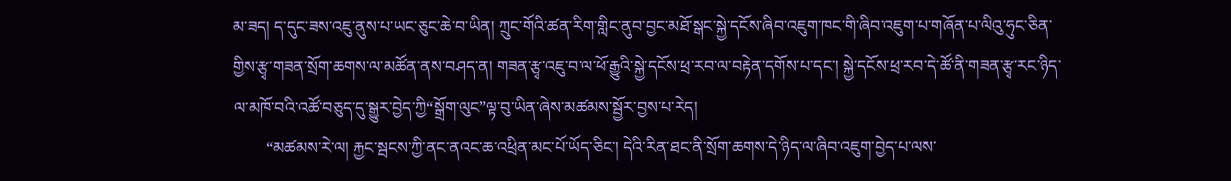མ་ཟད། ད་དུང་ཟས་འཇུ་ནུས་པ་ཡང་ཅུང་ཆེ་བ་ཡིན། ཀྲུང་གོའི་ཚན་རིག་གླིང་ནུབ་བྱང་མཐོ་སྒང་སྐྱེ་དངོས་ཞིབ་འཇུག་ཁང་གི་ཞིབ་འཇུག་པ་གཞོན་པ་ལིའུ་ཧུང་ཅིན་གྱིས་རྩྭ་གཟན་སྲོག་ཆགས་ལ་མཚོན་ནས་བཤད་ན། གཟན་རྩྭ་འཇུ་བ་ལ་ཕོ་རྒྱུའི་སྐྱེ་དངོས་ཕྲ་རབ་ལ་བརྟེན་དགོས་པ་དང་། སྐྱེ་དངོས་ཕྲ་རབ་དེ་ཚོ་ནི་གཟན་རྩྭ་རང་ཉིད་ལ་མཁོ་བའི་འཚོ་བཅུད་དུ་སྒྱུར་བྱེད་ཀྱི“སྒྲོག་ལུང”ལྟ་བུ་ཡིན་ཞེས་མཚམས་སྦྱོར་བྱས་པ་རེད།
        “མཚམས་རེ་ལ། རྐྱང་སྦངས་ཀྱི་ནང་ནའང་ཆ་འཕྲིན་མང་པོ་ཡོད་ཅིང་། དེའི་རིན་ཐང་ནི་སྲོག་ཆགས་དེ་ཉིད་ལ་ཞིབ་འཇུག་བྱེད་པ་ལས་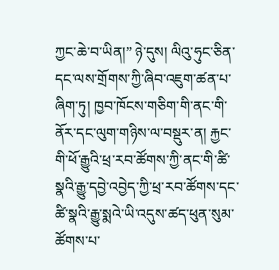ཀྱང་ཆེ་བ་ཡིན།” ཉེ་དུས། ལིའུ་ཧུང་ཅིན་དང་ལས་གྲོགས་ཀྱི་ཞིབ་འཇུག་ཚན་པ་ཞིག་ཏུ། ཁྱབ་ཁོངས་གཅིག་གི་ནང་གི་ནོར་དང་ལུག་གཉིས་ལ་བསྡུར་ན། རྐྱང་གི་ཕོ་རྒྱུའི་ཕྲ་རབ་ཚོགས་ཀྱི་ནང་གི་ཚི་སྣའི་རྒྱུ་དབྱེ་འབྱེད་ཀྱི་ཕྲ་རབ་ཚོགས་དང་ཚི་སྣའི་རྒྱུ་སྨའེ་ཡི་འདུས་ཚད་ཕུན་སུམ་ཚོགས་པ་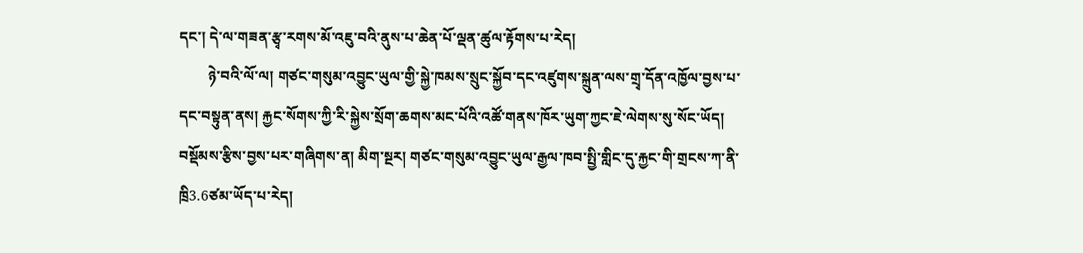དང་། དེ་ལ་གཟན་རྩྭ་རགས་མོ་འཇུ་བའི་ནུས་པ་ཆེན་པོ་ལྡན་ཚུལ་རྟོགས་པ་རེད།
        ཉེ་བའི་ལོ་ལ། གཙང་གསུམ་འབྱུང་ཡུལ་གྱི་སྐྱེ་ཁམས་སྲུང་སྐྱོབ་དང་འཛུགས་སྐྲུན་ལས་གྲྭ་དོན་འཁྱོལ་བྱས་པ་དང་བསྟུན་ནས། རྐྱང་སོགས་ཀྱི་རི་སྐྱེས་སྲོག་ཆགས་མང་པོའི་འཚོ་གནས་ཁོར་ཡུག་ཀྱང་ཇེ་ལེགས་སུ་སོང་ཡོད། བསྡོམས་རྩིས་བྱས་པར་གཞིགས་ན། མིག་སྔར། གཙང་གསུམ་འབྱུང་ཡུལ་རྒྱལ་ཁབ་སྤྱི་གླིང་དུ་རྐྱང་གི་གྲངས་ཀ་ནི་ཁྲི3.6ཙམ་ཡོད་པ་རེད།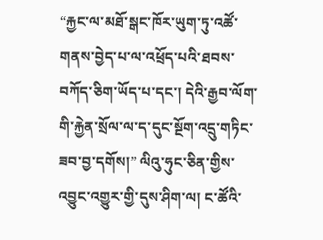“རྐྱང་ལ་མཐོ་སྒང་ཁོར་ཡུག་ཏུ་འཚོ་གནས་བྱེད་པ་ལ་འཕྲོད་པའི་ཐབས་བཀོད་ཅིག་ཡོད་པ་དང་། དེའི་རྒྱབ་ལོག་གི་རྐྱེན་སྲོལ་ལ་ད་དུང་སྔོག་འདྲུ་གཏིང་ཟབ་བྱ་དགོས།” ལིའུ་ཧུང་ཅིན་གྱིས་འབྱུང་འགྱུར་གྱི་དུས་ཤིག་ལ། ང་ཚོའི་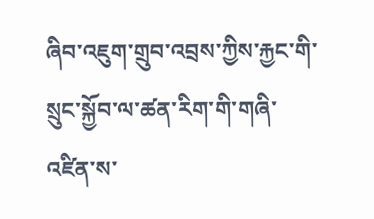ཞིབ་འཇུག་གྲུབ་འབྲས་ཀྱིས་རྐྱང་གི་སྲུང་སྐྱོབ་ལ་ཚན་རིག་གི་གཞི་འཛིན་ས་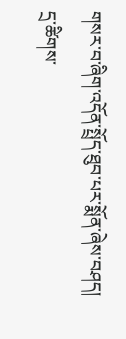གསར་བ་ཞིག་འདོན་སྤྲོད་ཐུབ་པར་སྨོན་ཞེས་བཤད།
དྲ་ཚིགས་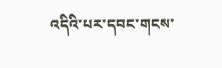འདིའི་པར་དབང་གངས་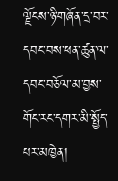ལྗོངས་ཉི་གཞོན་དྲ་བར་དབང་བས་ཕན་ཚུན་ལ་དབང་བཅོལ་མ་བྱས་གོང་རང་དགར་མི་སྤྱོད་པར་མཁྱེན།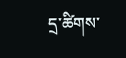དྲ་ཚིགས་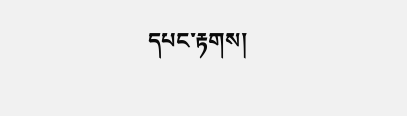དཔང་རྟགས།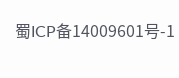蜀ICP备14009601号-1